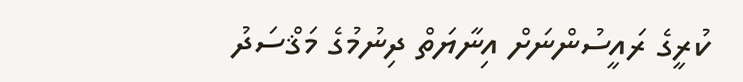ކުރީގެ ރައީސުންނަށް އިނާޔަތް ދިނުމުގެ މަޤްސަދު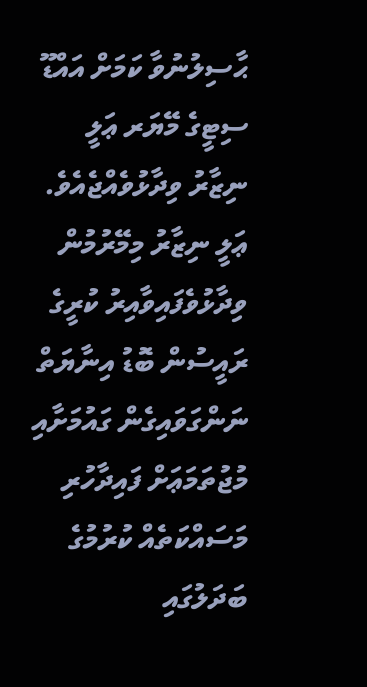ޙާސިލުނުވާ ކަމަށް އައްޑޫ ސިޓީގެ މޭޔަރ ޢަލީ ނިޒާރު ވިދާޅުވެއްޖެއެވެ.
ޢަލީ ނިޒާރު މިމޭރުމުން ވިދާޅުވެފައިވާއިރު ކުރީގެ ރައީސުން ބޮޑު އިނާޔަތް ނަންގަވައިގެން ގައުމަށާއި މުޖުތަމަޢަށް ފައިދާހުރި މަސައްކަތެއް ކުރުމުގެ ބަދަލުގައި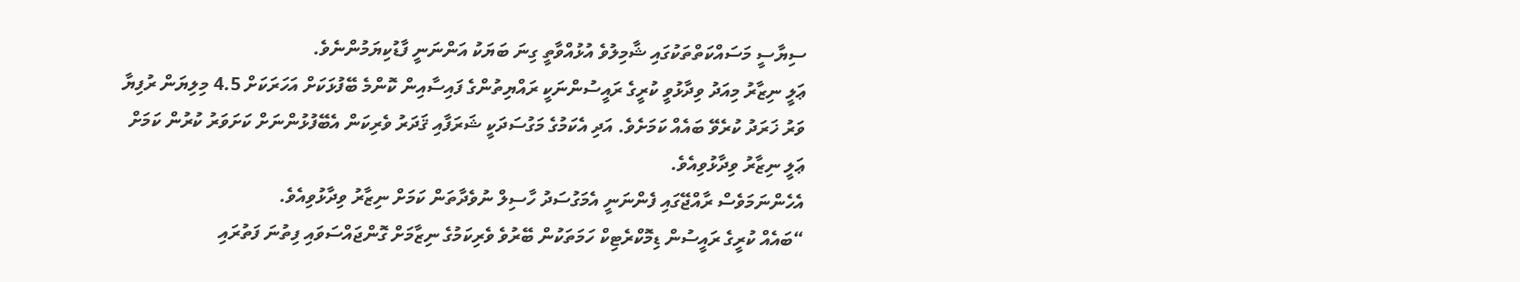ސިޔާސީ މަސައްކަތްތަކުގައި ޝާމިލުވެ އުޅުއްވާތީ ގިނަ ބަޔަކު އަންނަނީ ފާޑުކިޔަމުންނެވެ.
ޢަލީ ނިޒާރު މިއަދު ވިދާޅުވީ ކުރީގެ ރައީސުންނަކީ ރައްޔިތުންގެ ފައިސާއިން ކޮންމެ ބޭފުޅަކަށް އަހަރަކަށް 4.5 މިލިޔަން ރުފިޔާ ވަރު ޚަރަދު ކުރެވޭ ބައެއް ކަމަށެވެ. އަދި އެކަމުގެ މަގުސަދަކީ ޝަރަފާއި ޤަދަރު ވެރިކަން އެބޭފުޅުންނަށް ކަށަވަރު ކުރުން ކަމަށް ޢަލީ ނިޒާރު ވިދާޅުވިއެވެ.
އެހެންނަމަވެސް ރާއްޖޭގައި ފެންނަނީ އެމަގުސަދު ހާސިލް ނުވެދާތަން ކަމަށް ނިޒާރު ވިދާޅުވިއެވެ.
“ބައެއް ކުރީގެ ރައީސުން ޑިމޮކްރެޓިކް ހަމަތަކުން ބޭރުވެ ވެރިކަމުގެ ނިޒާމަށް ގޮންޖައްސަވައި ފިތުނަ ފަތުރައި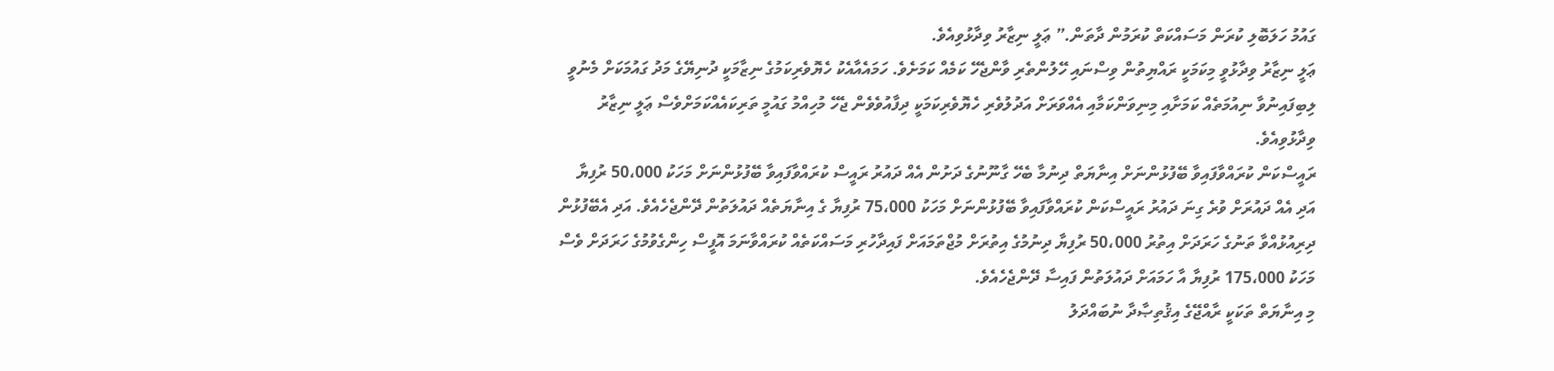ގައުމު ހަލަބޮލި ކުރަން މަސައްކަތް ކުރަމުން ދާތަން.” ޢަލީ ނިޒާރު ވިދާޅުވިއެވެ.
ޢަލީ ނިޒާރު ވިދާޅުވީ މިކަމަކީ ރައްޔިތުން ވިސްނައި ހޭލުންތެރި ވާންޖެހޭ ކަމެއް ކަމަށެވެ. ހަމައެއާއެކު ހެޔޮވެރިކަމުގެ ނިޒާމަކީ ދުނިޔޭގެ މަދު ގައުމަކަށް މެނުވީ ލިބިފައިނުވާ ނިއުމަތެއް ކަމަށާއި މިނިވަންކަމާއި އެއްވަރަށް އަދުލުވެރި ހެޔޮވެރިކަމަކީ ދިފާއުވެވެން ޖެހޭ މުހިއްމު ގައުމީ ތަރިކައެއްކަމަށްވެސް ޢަލީ ނިޒާރު ވިދާޅުވިއެވެ.
ރައީސްކަން ކުރައްވާފައިވާ ބޭފުޅުންނަށް އިނާޔަތް ދިނުމާ ބެހޭ ގާނޫނުގެ ދަށުން އެއް ދައުރު ރައީސް ކުރައްވާފައިވާ ބޭފުޅުންނަށް މަހަކު 50،000 ރުފިޔާ އަދި އެއް ދައުރަށް ވުރެ ގިނަ ދައުރު ރައީސްކަން ކުރައްވާފައިވާ ބޭފުޅުންނަށް މަހަކު 75،000 ރުފިޔާ ގެ އިނާޔަތެއް ދައުލަތުން ދޭންޖެހެއެވެ. އަދި އެބޭފުޅުން ދިރިއުޅުއްވާ ތަނުގެ ހަރަދަށް އިތުރު 50،000 ރުފިޔާ ދިނުމުގެ އިތުރަށް މުޖްތަމައަށް ފައިދާހުރި މަސައްކަތެއް ކުރައްވާނަމަ އޮފީސް ހިންގެވުމުގެ ހަރަދަށް ވެސް މަހަކު 175،000 ރުފިޔާ އާ ހަމައަށް ދައުލަތުން ފައިސާ ދޭންޖެހެއެވެ.
މި އިނާޔަތް ތަކަކީ ރާއްޖޭގެ އިޤުތިޞާދާ ނުބައްދަލު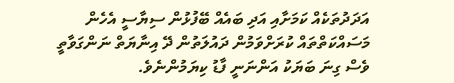އަދަދުތަކެއް ކަމަށާއި އަދި ބައެއް ބޭފުޅުން ސިޔާސީ އެހެން މަސައްކަތްތައް ކުރަށްވަމުން ދައުލަތުން ދޭ އިނާޔަތް ނަންގަވާތީ ވެސް ގިނަ ބަޔަކު އަންނަނީ ފާޑު ކިޔަމުންނެވެ.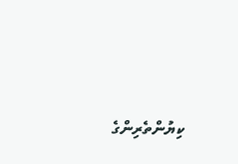ކިޔުންތެރިންގެ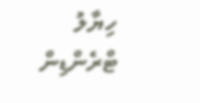ހިޔާލު
ޓްރެންޑިން